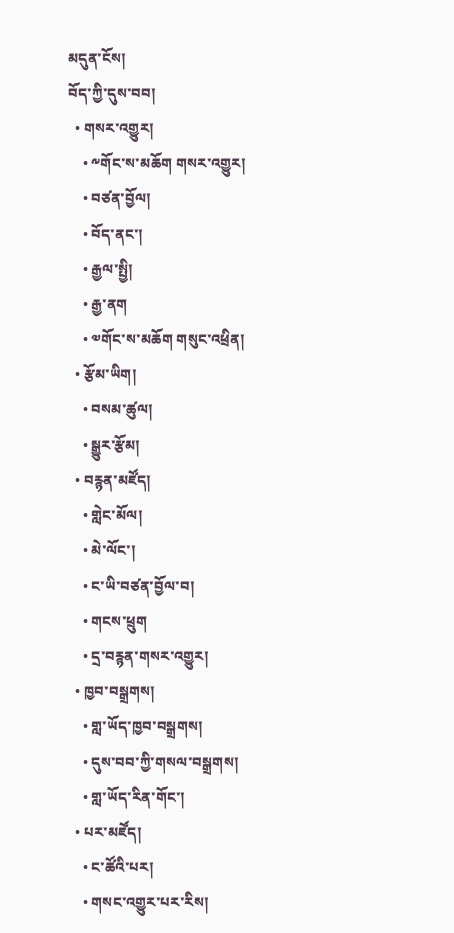མདུན་ངོས།
བོད་ཀྱི་དུས་བབ།
  • གསར་འགྱུར།
    • ༸གོང་ས་མཆོག གསར་འགྱུར།
    • བཙན་བྱོལ།
    • བོད་ནང་།
    • རྒྱལ་སྤྱི།
    • རྒྱ་ནག
    • ༧གོང་ས་མཆོག གསུང་འཕྲིན།
  • རྩོམ་ཡིག།
    • བསམ་ཚུལ།
    • སྒྱུར་རྩོམ།
  • བརྙན་མཛོད།
    • གླེང་མོལ།
    • མེ་ལོང་།
    • ང་ཡི་བཙན་བྱོལ་བ།
    • གངས་ཕྲུག
    • དྲ་བརྙན་གསར་འགྱུར།
  • ཁྱབ་བསྒྲགས།
    • གླ་ཡོད་ཁྱབ་བསྒྲགས།
    • དུས་བབ་ཀྱི་གསལ་བསྒྲགས།
    • གླ་ཡོད་རིན་གོང་།
  • པར་མཛོད།
    • ང་ཚོའི་པར།
    • གསང་འགྱུར་པར་རིས།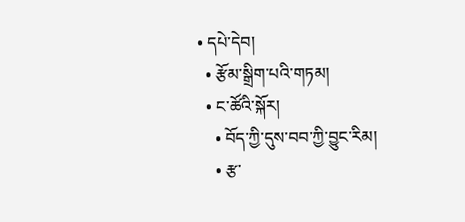• དཔེ་དེབ།
  • རྩོམ་སྒྲིག་པའི་གཏམ།
  • ང་ཚོའི་སྐོར།
    • བོད་ཀྱི་དུས་བབ་ཀྱི་བྱུང་རིམ།
    • རྩ་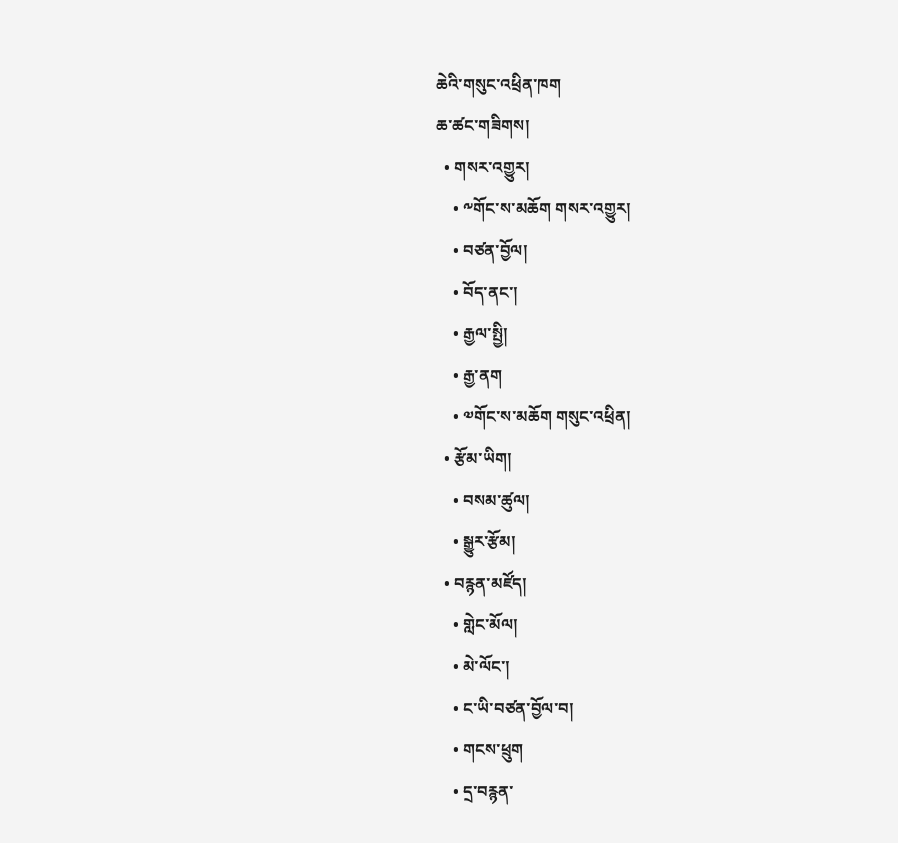ཆེའི་གསུང་འཕྲིན་ཁག
ཆ་ཚང་གཟིགས།
  • གསར་འགྱུར།
    • ༸གོང་ས་མཆོག གསར་འགྱུར།
    • བཙན་བྱོལ།
    • བོད་ནང་།
    • རྒྱལ་སྤྱི།
    • རྒྱ་ནག
    • ༧གོང་ས་མཆོག གསུང་འཕྲིན།
  • རྩོམ་ཡིག།
    • བསམ་ཚུལ།
    • སྒྱུར་རྩོམ།
  • བརྙན་མཛོད།
    • གླེང་མོལ།
    • མེ་ལོང་།
    • ང་ཡི་བཙན་བྱོལ་བ།
    • གངས་ཕྲུག
    • དྲ་བརྙན་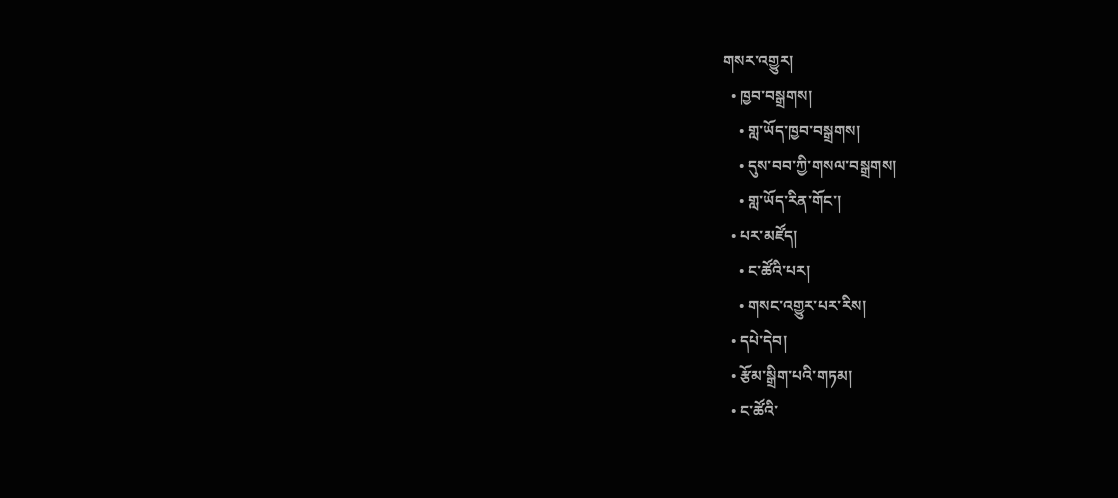གསར་འགྱུར།
  • ཁྱབ་བསྒྲགས།
    • གླ་ཡོད་ཁྱབ་བསྒྲགས།
    • དུས་བབ་ཀྱི་གསལ་བསྒྲགས།
    • གླ་ཡོད་རིན་གོང་།
  • པར་མཛོད།
    • ང་ཚོའི་པར།
    • གསང་འགྱུར་པར་རིས།
  • དཔེ་དེབ།
  • རྩོམ་སྒྲིག་པའི་གཏམ།
  • ང་ཚོའི་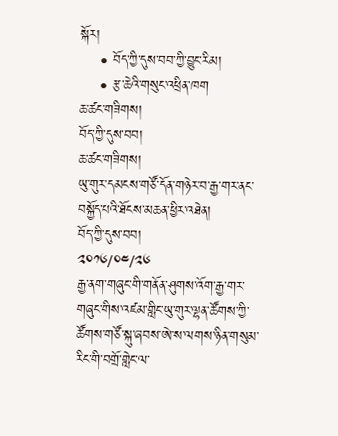སྐོར།
    • བོད་ཀྱི་དུས་བབ་ཀྱི་བྱུང་རིམ།
    • རྩ་ཆེའི་གསུང་འཕྲིན་ཁག
ཆ་ཚང་གཟིགས།
བོད་ཀྱི་དུས་བབ།
ཆ་ཚང་གཟིགས།
ཡུ་གུར་དམངས་གཙོ་དོན་གཉེར་བ་རྒྱ་གར་ནང་བསྐྱོད་པའི་ཐོངས་མཆན་ཕྱིར་འཐེན།
བོད་ཀྱི་དུས་བབ།
༢༠༡༦/༠༤/༢༦
རྒྱ་ནག་གཞུང་གི་གནོན་ཤུགས་འོག་རྒྱ་གར་གཞུང་གིས་འཛམ་གླིང་ཡུ་གུར་ལྷན་ཚོགས་ཀྱི་ཚོགས་གཙོ་སྐུ་ཞབས་ཨེ་ས་ལགས་ཉིན་གསུམ་རིང་གི་བགྲོ་གླེང་ལ་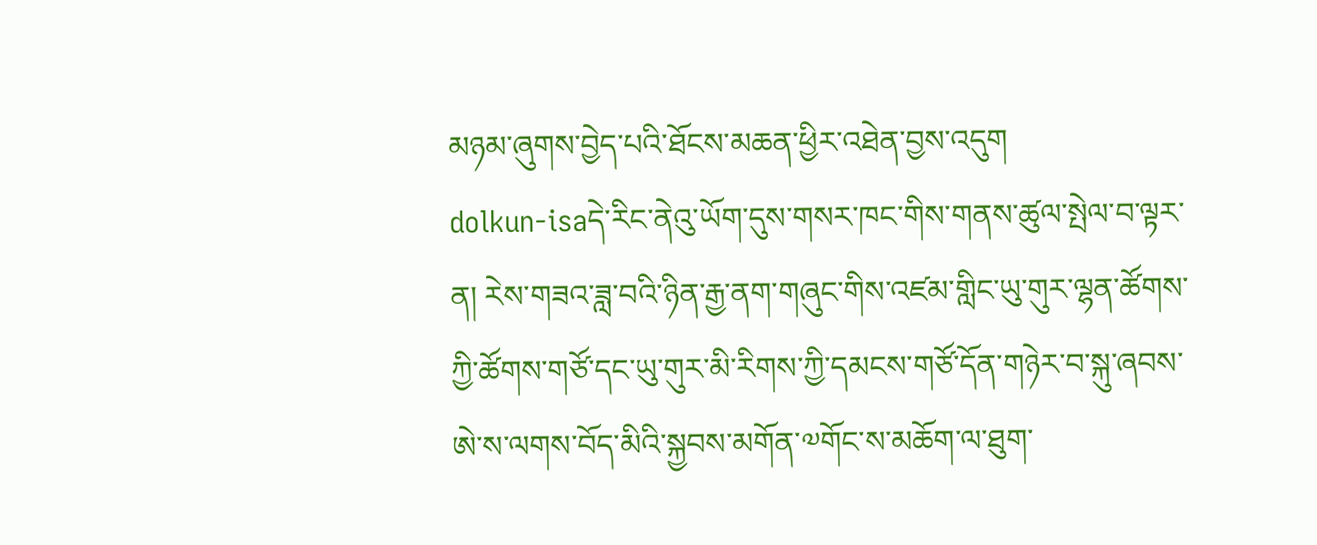མཉམ་ཞུགས་བྱེད་པའི་ཐོངས་མཆན་ཕྱིར་འཐེན་བྱས་འདུག
dolkun-isaདེ་རིང་ནེའུ་ཡོག་དུས་གསར་ཁང་གིས་གནས་ཚུལ་སྤེལ་བ་ལྟར་ན། རེས་གཟའ་ཟླ་བའི་ཉིན་རྒྱ་ནག་གཞུང་གིས་འཛམ་གླིང་ཡུ་གུར་ལྷན་ཚོགས་ཀྱི་ཚོགས་གཙོ་དང་ཡུ་གུར་མི་རིགས་ཀྱི་དམངས་གཙོ་དོན་གཉེར་བ་སྐུ་ཞབས་ཨེ་ས་ལགས་བོད་མིའི་སྐྱབས་མགོན་༧གོང་ས་མཆོག་ལ་ཐུག་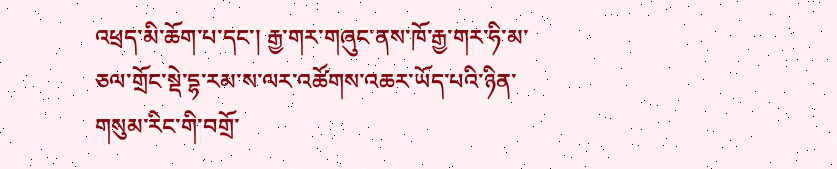འཕྲད་མི་ཆོག་པ་དང་། རྒྱ་གར་གཞུང་ནས་ཁོ་རྒྱ་གར་ཧི་མ་ཅལ་གྲོང་སྡེ་དྷ་རམ་ས་ལར་འཚོགས་འཆར་ཡོད་པའི་ཉིན་གསུམ་རིང་གི་བགྲོ་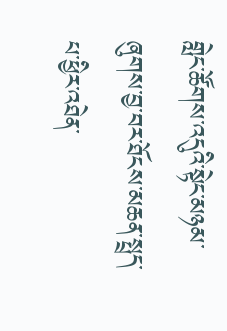གླེང་ཚོགས་འདུའི་སྟེང་མཉམ་ཞུགས་བྱ་བར་ཐོངས་མཆན་སྤྲད་པ་ཕྱིར་འཐེན་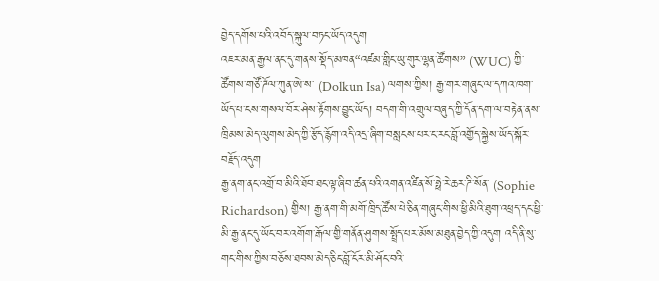བྱེད་དགོས་པའི་འབོད་སྐུལ་བཏང་ཡོད་འདུག
འཇར་མན་རྒྱལ་ནང་དུ་གནས་སྡོད་མཁན“འཛམ་གླིང་ཡུ་གུར་ལྷན་ཚོགས” (WUC) ཀྱི་ཚོགས་གཙོ་ཌོལ་ཀུན་ཨེ་ས་ (Dolkun Isa) ལགས་ཀྱིས། རྒྱ་གར་གཞུང་ལ་དཀའ་ཁག་ཡོད་པ་ངས་གསལ་བོར་ཤེས་རྟོགས་བྱུང་ཡོད། བདག་གི་འགྲུལ་བཞུད་ཀྱི་དོན་དག་ལ་བརྟེན་ནས་ཁྲིམས་མེད་ལུགས་མེད་ཀྱི་རྩོད་རྙོག་འདི་འདྲ་ཞིག་བསླངས་པར་ང་རང་བློ་འགྱོད་སྐྱེས་ཡོད་སྐོར་བརྗོད་འདུག
རྒྱ་ནག་ནང་འགྲོ་བ་མིའི་ཐོབ་ཐང་ལྟ་ཞིབ་ཚན་པའི་འགན་འཛིན་སོ་ཧྥེ་རེ་ཆར་ཌི་སོན་ (Sophie Richardson) གྱིས། རྒྱ་ནག་གི་མགོ་ཁྲིད་ཚོས་པེ་ཅིན་གཞུང་གིས་ཕྱི་མིའི་ཐུག་འཕྲད་དང་ཕྱི་མི་རྒྱ་ནང་དུ་ཡོང་བར་འགོག་རྒོལ་གྱི་གནོན་ཤུགས་སྤྲོད་པར་མོས་མཐུན་བྱེད་ཀྱི་འདུག འདི་ནི་སུ་གང་གིས་ཀྱིས་བཅོས་ཐབས་མེད་ཅིང་བློ་ངོར་མི་ཤོང་བའི་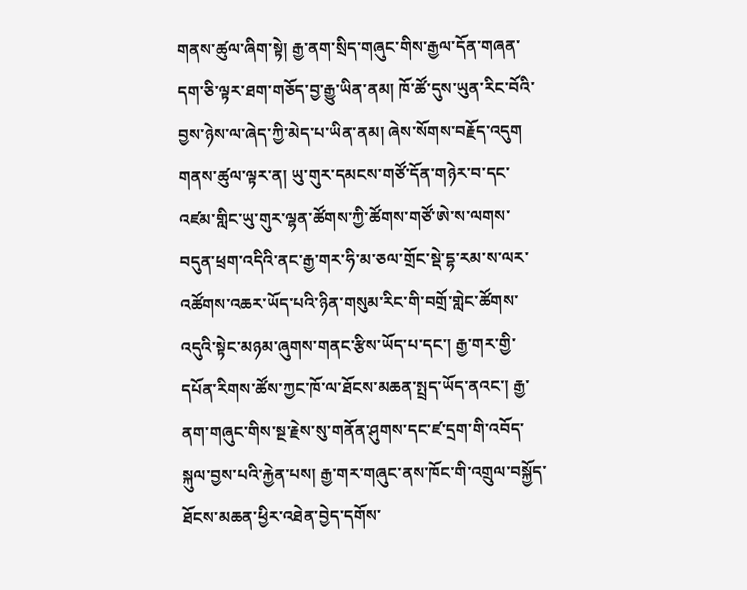གནས་ཚུལ་ཞིག་སྟེ། རྒྱ་ནག་སྲིད་གཞུང་གིས་རྒྱལ་དོན་གཞན་དག་ཅི་ལྟར་ཐག་གཅོད་བྱ་རྒྱུ་ཡིན་ནམ། ཁོ་ཚོ་དུས་ཡུན་རིང་བོའི་བྱས་ཉེས་ལ་ཞེད་ཀྱི་མེད་པ་ཡིན་ནམ། ཞེས་སོགས་བརྗོད་འདུག
གནས་ཚུལ་ལྟར་ན། ཡུ་གུར་དམངས་གཙོ་དོན་གཉེར་བ་དང་འཛམ་གླིང་ཡུ་གུར་ལྷན་ཚོགས་ཀྱི་ཚོགས་གཙོ་ཨེ་ས་ལགས་བདུན་ཕྲག་འདིའི་ནང་རྒྱ་གར་ཧི་མ་ཅལ་གྲོང་སྡེ་དྷ་རམ་ས་ལར་འཚོགས་འཆར་ཡོད་པའི་ཉིན་གསུམ་རིང་གི་བགྲོ་གླེང་ཚོགས་འདུའི་སྟེང་མཉམ་ཞུགས་གནང་རྩིས་ཡོད་པ་དང་། རྒྱ་གར་གྱི་དཔོན་རིགས་ཚོས་ཀྱང་ཁོ་ལ་ཐོངས་མཆན་སྤྲད་ཡོད་ནའང་། རྒྱ་ནག་གཞུང་གིས་སྔ་རྗེས་སུ་གནོན་ཤུགས་དང་ཛ་དྲག་གི་འབོད་སྐུལ་བྱས་པའི་རྐྱེན་པས། རྒྱ་གར་གཞུང་ནས་ཁོང་གི་འགྲུལ་བསྐྱོད་ཐོངས་མཆན་ཕྱིར་འཐེན་བྱེད་དགོས་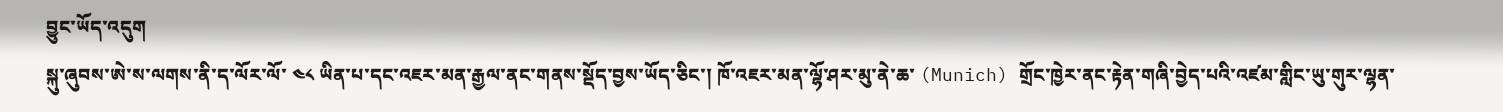བྱུང་ཡོད་འདུག
སྐུ་ཞུབས་ཨེ་ས་ལགས་ནི་ད་ལོར་ལོ་ ༤༨ ཡིན་པ་དང་འཇར་མན་རྒྱལ་ནང་གནས་སྡོད་བྱས་ཡོད་ཅིང་། ཁོ་འཇར་མན་ལྷོ་ཤར་མུ་ནེ་ཆ་ (Munich) གྲོང་ཁྱེར་ནང་རྟེན་གཞི་བྱེད་པའི་འཛམ་གླིང་ཡུ་གུར་ལྷན་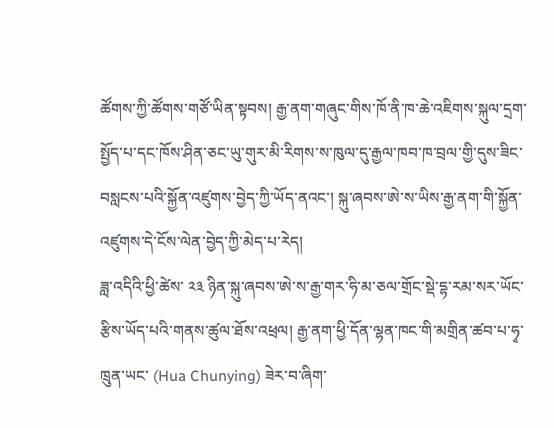ཚོགས་ཀྱི་ཚོགས་གཙོ་ཡིན་སྟབས། རྒྱ་ནག་གཞུང་གིས་ཁོ་ནི་ཁ་ཆེ་འཇིགས་སྐུལ་དྲག་སྤྱོད་པ་དང་ཁོས་ཤིན་ཅང་ཡུ་གུར་མི་རིགས་ས་ཁུལ་དུ་རྒྱལ་ཁབ་ཁ་བྲལ་གྱི་དུས་ཟིང་བསླངས་པའི་སྐྱོན་འཛུགས་བྱེད་ཀྱི་ཡོད་ནའང་། སྐུ་ཞབས་ཨེ་ས་ཡིས་རྒྱ་ནག་གི་སྐྱོན་འཛུགས་དེ་ངོས་ལེན་བྱེད་ཀྱི་མེད་པ་རེད།
ཟླ་འདིའི་ཕྱི་ཚེས་ ༢༣ ཉིན་སྐུ་ཞབས་ཨེ་ས་རྒྱ་གར་ཧི་མ་ཅལ་གྲོང་སྡེ་དྷ་རམ་སར་ཡོང་རྩིས་ཡོད་པའི་གནས་ཚུལ་ཐོས་འཕྲལ། རྒྱ་ནག་ཕྱི་དོན་ལྷན་ཁང་གི་མགྲིན་ཚབ་པ་ཧྭ་ཁྲུན་ཡང་ (Hua Chunying) ཟེར་བ་ཞིག་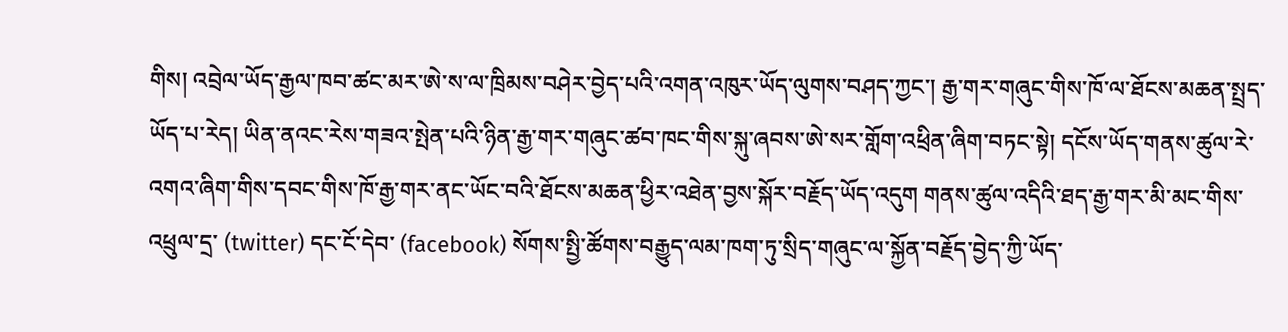གིས། འབྲེལ་ཡོད་རྒྱལ་ཁབ་ཚང་མར་ཨེ་ས་ལ་ཁྲིམས་བཤེར་བྱེད་པའི་འགན་འཁུར་ཡོད་ལུགས་བཤད་ཀྱང་། རྒྱ་གར་གཞུང་གིས་ཁོ་ལ་ཐོངས་མཆན་སྤྲད་ཡོད་པ་རེད། ཡིན་ནའང་རེས་གཟའ་སྤེན་པའི་ཉིན་རྒྱ་གར་གཞུང་ཚབ་ཁང་གིས་སྐུ་ཞབས་ཨེ་སར་གློག་འཕྲིན་ཞིག་བཏང་སྟེ། དངོས་ཡོད་གནས་ཚུལ་རེ་འགའ་ཞིག་གིས་དབང་གིས་ཁོ་རྒྱ་གར་ནང་ཡོང་བའི་ཐོངས་མཆན་ཕྱིར་འཐེན་བྱས་སྐོར་བརྗོད་ཡོད་འདུག གནས་ཚུལ་འདིའི་ཐད་རྒྱ་གར་མི་མང་གིས་འཕྲུལ་དྲ་ (twitter) དང་ངོ་དེབ་ (facebook) སོགས་སྤྱི་ཚོགས་བརྒྱུད་ལམ་ཁག་ཏུ་སྲིད་གཞུང་ལ་སྐྱོན་བརྗོད་བྱེད་ཀྱི་ཡོད་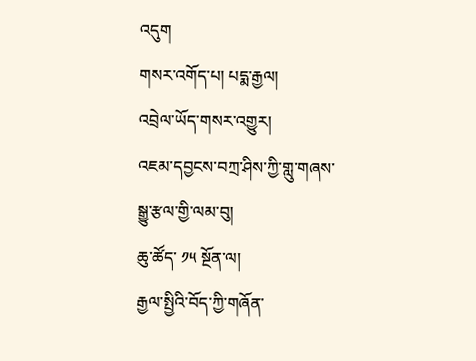འདུག
གསར་འགོད་པ། པདྨ་རྒྱལ།
འབྲེལ་ཡོད་གསར་འགྱུར།
འཇམ་དབྱངས་བཀྲ་ཤིས་ཀྱི་གླུ་གཞས་སྒྱུ་རྩལ་གྱི་ལམ་བུ།
ཆུ་ཚོད་ ༡༥ སྔོན་ལ།
རྒྱལ་སྤྱིའི་བོད་ཀྱི་གཞོན་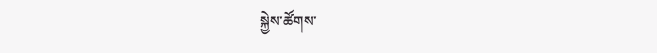སྐྱེས་ཚོགས་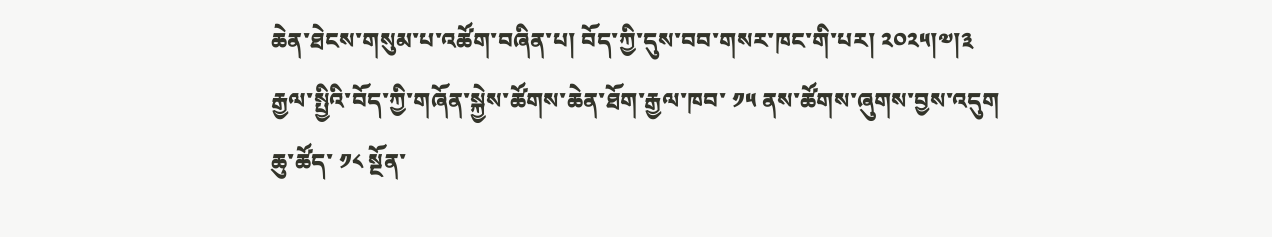ཆེན་ཐེངས་གསུམ་པ་འཚོག་བཞིན་པ། བོད་ཀྱི་དུས་བབ་གསར་ཁང་གི་པར། ༢༠༢༥།༧།༣
རྒྱལ་སྤྱིའི་བོད་ཀྱི་གཞོན་སྐྱེས་ཚོགས་ཆེན་ཐོག་རྒྱལ་ཁབ་ ༡༥ ནས་ཚོགས་ཞུགས་བྱས་འདུག
ཆུ་ཚོད་ ༡༨ སྔོན་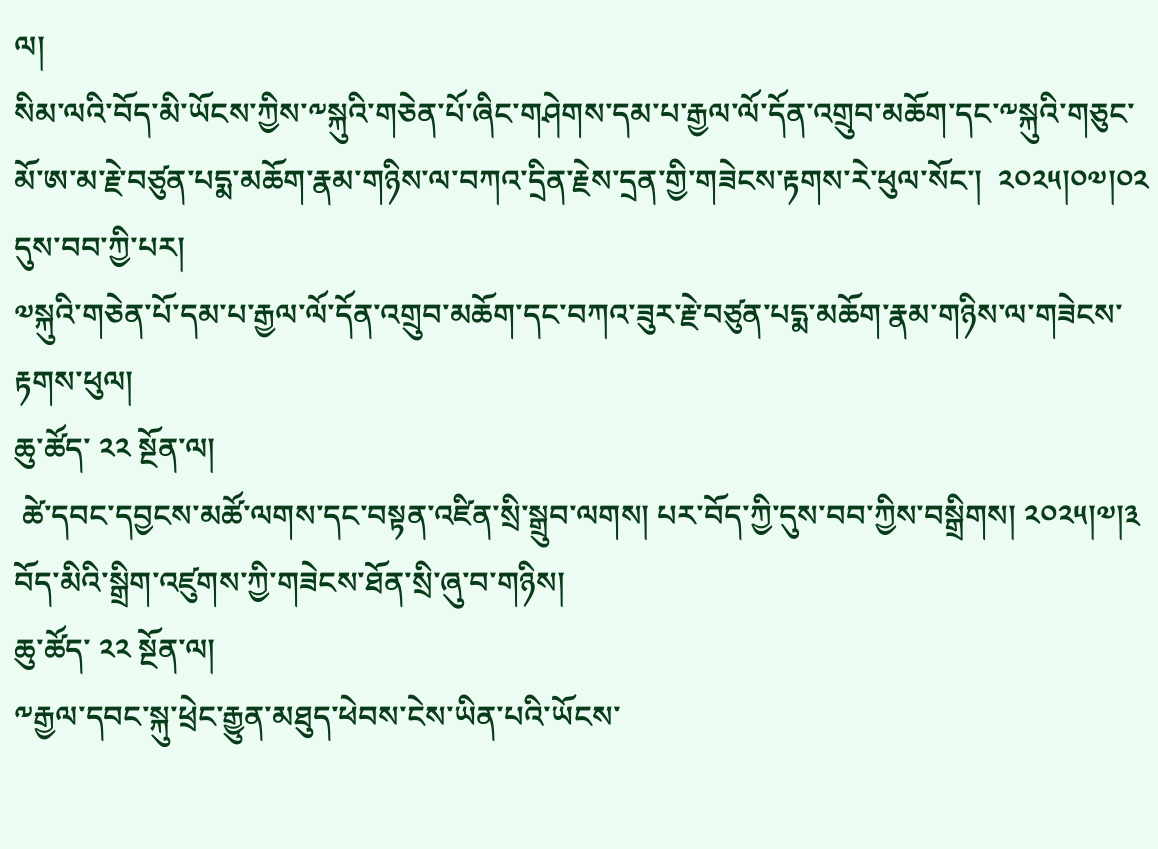ལ།
སིམ་ལའི་བོད་མི་ཡོངས་ཀྱིས་༸སྐུའི་གཅེན་པོ་ཞིང་གཤེགས་དམ་པ་རྒྱལ་ལོ་དོན་འགྲུབ་མཆོག་དང་༸སྐུའི་གཅུང་མོ་ཨ་མ་རྗེ་བཙུན་པདྨ་མཆོག་རྣམ་གཉིས་ལ་བཀའ་དྲིན་རྗེས་དྲན་གྱི་གཟེངས་རྟགས་རེ་ཕུལ་སོང་།  ༢༠༢༥།༠༧།༠༢ དུས་བབ་ཀྱི་པར།
༧སྐུའི་གཅེན་པོ་དམ་པ་རྒྱལ་ལོ་དོན་འགྲུབ་མཆོག་དང་བཀའ་ཟུར་རྗེ་བཙུན་པདྨ་མཆོག་རྣམ་གཉིས་ལ་གཟེངས་རྟགས་ཕུལ།
ཆུ་ཚོད་ ༢༢ སྔོན་ལ།
 ཚེ་དབང་དབྱངས་མཚོ་ལགས་དང་བསྟན་འཛིན་སྲི་སྒྲུབ་ལགས། པར་བོད་ཀྱི་དུས་བབ་ཀྱིས་བསྒྲིགས། ༢༠༢༥།༧།༣
བོད་མིའི་སྒྲིག་འཛུགས་ཀྱི་གཟེངས་ཐོན་སྲི་ཞུ་བ་གཉིས།
ཆུ་ཚོད་ ༢༢ སྔོན་ལ།
༸རྒྱལ་དབང་སྐུ་ཕྲེང་རྒྱུན་མཐུད་ཕེབས་ངེས་ཡིན་པའི་ཡོངས་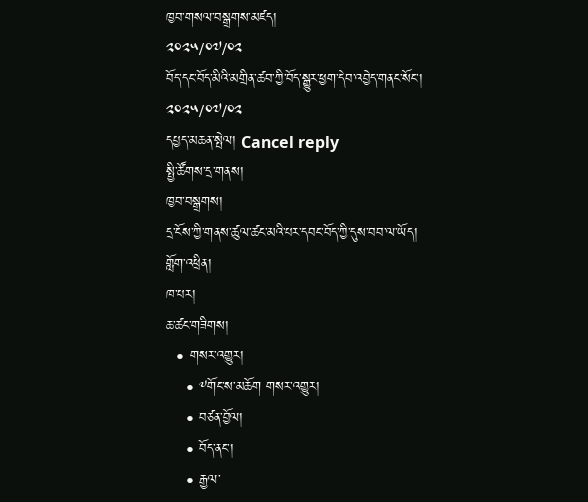ཁྱབ་གསལ་བསྒྲགས་མཛད།
༢༠༢༥/༠༧/༠༢
བོད་དང་བོད་མིའི་མགྲིན་ཚབ་ཀྱི་བོད་སྒྱུར་ཕྱག་དེབ་འབྱེད་གནང་སོང་།
༢༠༢༥/༠༧/༠༢
དཔྱད་མཆན་སྤེལ། Cancel reply
སྤྱི་ཚོགས་དྲ་གནས།
ཁྱབ་བསྒྲགས།
དྲ་ངོས་ཀྱི་གནས་ཚུལ་ཚང་མའི་པར་དབང་བོད་ཀྱི་དུས་བབ་ལ་ཡོད།
གློག་འཕྲིན།
ཁ་པར།
ཆ་ཚང་གཟིགས།
  • གསར་འགྱུར།
    • ༸གོང་ས་མཆོག གསར་འགྱུར།
    • བཙན་བྱོལ།
    • བོད་ནང་།
    • རྒྱལ་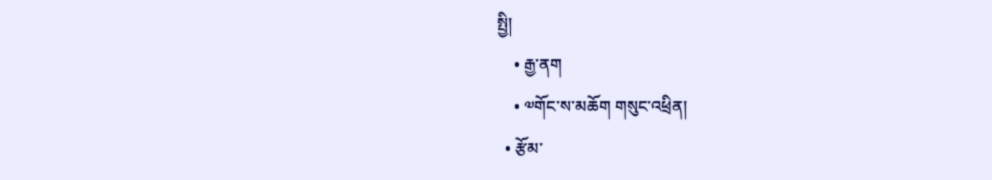སྤྱི།
    • རྒྱ་ནག
    • ༧གོང་ས་མཆོག གསུང་འཕྲིན།
  • རྩོམ་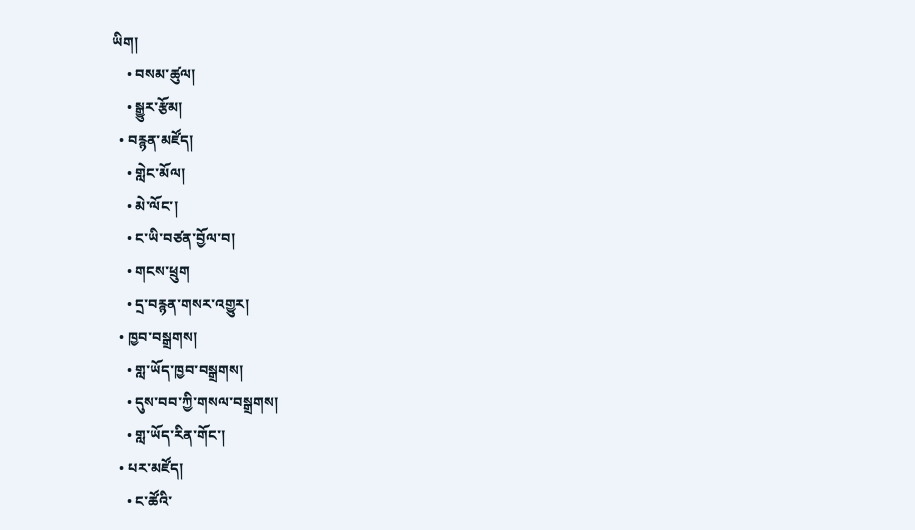ཡིག།
    • བསམ་ཚུལ།
    • སྒྱུར་རྩོམ།
  • བརྙན་མཛོད།
    • གླེང་མོལ།
    • མེ་ལོང་།
    • ང་ཡི་བཙན་བྱོལ་བ།
    • གངས་ཕྲུག
    • དྲ་བརྙན་གསར་འགྱུར།
  • ཁྱབ་བསྒྲགས།
    • གླ་ཡོད་ཁྱབ་བསྒྲགས།
    • དུས་བབ་ཀྱི་གསལ་བསྒྲགས།
    • གླ་ཡོད་རིན་གོང་།
  • པར་མཛོད།
    • ང་ཚོའི་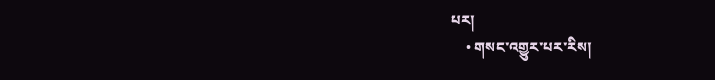པར།
    • གསང་འགྱུར་པར་རིས།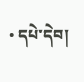• དཔེ་དེབ།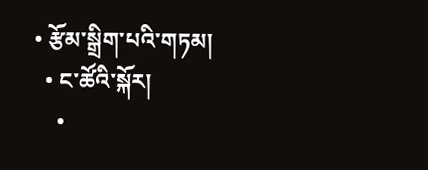• རྩོམ་སྒྲིག་པའི་གཏམ།
  • ང་ཚོའི་སྐོར།
    •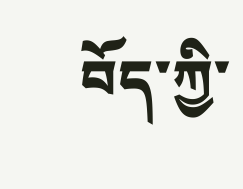བོད་ཀྱི་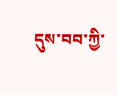དུས་བབ་ཀྱི་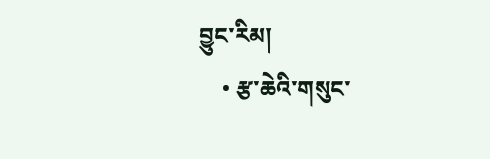བྱུང་རིམ།
    • རྩ་ཆེའི་གསུང་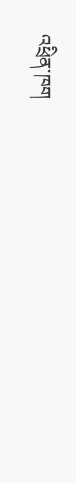འཕྲིན་ཁག